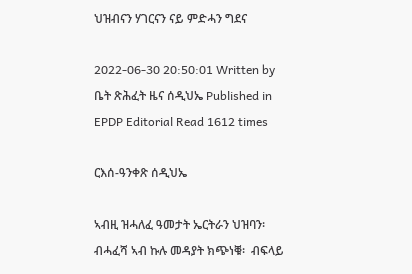ህዝብናን ሃገርናን ናይ ምድሓን ግደና

2022-06-30 20:50:01 Written by  ቤት ጽሕፈት ዜና ሰዲህኤ Published in EPDP Editorial Read 1612 times

ርእሰ-ዓንቀጽ ሰዲህኤ

ኣብዚ ዝሓለፈ ዓመታት ኤርትራን ህዝባን፡ ብሓፈሻ ኣብ ኩሉ መዳያት ክጭነቑ፡  ብፍላይ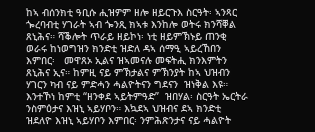ከኣ ብሰንክቲ ዓቢሱ ሒዝዎም ዘሎ ዘይርጉእ ስርዓት፡ ኣንጻር  ጐረባብቲ ሃገራት ኣብ ጐንጺ ክኣቱ እንከሎ ወትሩ ክንሻቐል ጸኒሕና። ሻቕሎት ጥራይ ዘይኮነ፡ ነቲ ዘይምኽኑይ ጠንቂ ወራሩ ከነወግዝን ክንድቲ ዝድለ ዳኣ ሰማዒ ኣይረኸበን እምበር፡   መዋጸኦ ኢልና ዝኣመናሉ መፍትሒ ክንእምትን ጸኒሕና ኢና። ከምዚ ናይ ምኽታልና ምኽንያት ከኣ ህዝብን ሃገርን ካብ ናይ ምድሓን ሓልዮትናን ግደናን  ዝነቅል እዩ። እንተኾነ ከምቲ “ዘንቀደ ኣይትምዓድ”  ዝበሃል፡ ስርዓት ኤርትራ  ንስምዕታና እዝኒ ኣይሃቦን። እኳደኣ ህዝብና ደኣ ክንድቲ ዝደለዮ እዝኒ ኣይሃቦን እምበር፡ ንምሕጽንታና ናይ ሓልዮት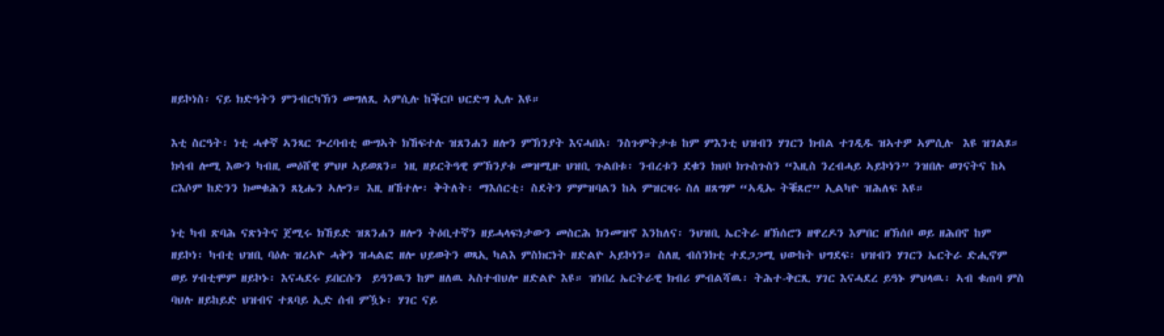ዘይኮነስ፡ ናይ ክድዓትን ምንብርካኽን መግለጺ ኣምሲሉ ከቕርቦ ህርድግ ኢሉ እዩ።

እቲ ስርዓት፡ ነቲ ሓቀኛ ኣንጻር ጐረባብቲ ውግኣት ክኸፍተሉ ዝጸንሐን ዘሎን ምኽንያት እናሓበአ፡ ንስጉምትታቱ ከም ምእንቲ ህዝብን ሃገርን ክብል ተገዲዱ ዝኣተዎ ኣምሲሉ  እዩ ዝገልጾ። ክሳብ ሎሚ እውን ካብዚ መዕሸዊ ምህዞ ኣይወጸን። ነዚ ዘይርትዓዊ ምኽንያቱ መዝሚዙ ህዝቢ ጉልበቱ፡ ንብረቱን ደቁን ክህቦ ክጉስጉስን “እዚስ ንረብሓይ ኣይኮነን” ንዝበሉ ወገናትና ከኣ ርእሶም ከድንን ክመቁሕን ጸኒሑን ኣሎን። እዚ ዘኸተሎ፡ ቅትለት፡ ማእሰርቲ፡ ስደትን ምምዝባልን ከኣ ምዝርዛሩ ስለ ዘጸግም “ኣዲኡ ትቑጸሮ” ኢልካዮ ዝሕለፍ እዩ።

ነቲ ካብ ጽባሕ ናጽነትና ጀሚሩ ክኸይድ ዝጸንሐን ዘሎን ትዕቢተኛን ዘይሓላፍነታውን መስርሕ ክንመዝኖ እንከለና፡ ንህዝቢ ኤርትራ ዘኽሰሮን ዘዋረዶን እምበር ዘኽሰቦ ወይ ዘሕበኖ ከም ዘይኮነ፡ ካብቲ ህዝቢ ባዕሉ ዝረኣዮ ሓቅን ዝሓልፎ ዘሎ ህይወትን ወጻኢ ካልእ ምስክርነት ዘድልዮ ኣይኮነን። ስለዚ ብሰንክቲ ተደጋጋሚ ህውከት ህግደፍ፡ ህዝብን ሃገርን ኤርትራ ድሒኖም ወይ ሃብቲሞም ዘይኮኑ፡ እናሓደሩ ይበርሱን  ይዓንዉን ከም ዘለዉ ኣስተብህሎ ዘድልዮ እዩ። ዝነበረ ኤርትራዊ ክብሪ ምብልሻዉ፡ ትሕተ-ቅርጺ ሃገር እናሓደረ ይዓኑ ምህላዉ፡ ኣብ ቁጠባ ምስ ባህሉ ዘይከይድ ህዝብና ተጸባይ ኢድ ሰብ ምዃኑ፡ ሃገር ናይ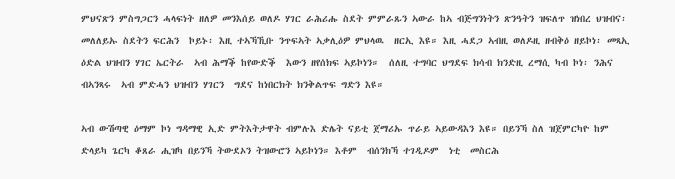ምህናጽን ምስግጋርን ሓላፍነት ዘለዎ መንእሰይ ወለዶ ሃገር ራሕሪሑ ስደት ምምራጹን ኣውራ ከኣ ብጅግንነትን ጽንዓትን ዝፍለጥ ዝነበረ ህዝብና፡ መለለይኡ ስደትን ፍርሕን  ኮይኑ፡ እዚ ተኣኻኺቡ ንጥፍኣት ኣቃሊዕዎ ምህላዉ  ዘርኢ እዩ። እዚ ሓደጋ ኣብዚ ወለዶዚ ዘብቅዕ ዘይኮነ፡ መጻኢ ዕድል ህዝብን ሃገር ኤርትራ  ኣብ ሕማቕ ከየውድቕ  እውን ዘየሰክፍ ኣይኮነን።  ሰለዚ ተግባር ህግደፍ ክሳብ ክንድዚ ረማሲ ካብ ኮነ፡ ንሕና ብኣንጻሩ  ኣብ ምድሓን ህዝብን ሃገርን  ግደና ከነበርክት ክንቅልጥፍ ግድን እዩ።

ኣብ ውሽጣዊ ዕማም ኮነ ግዳማዊ ኢድ ምትእትታዋት ብምሉእ ድሌት ናይቲ ጀማሪኡ ጥራይ ኣይውዳእን እዩ። በይንኻ ስለ ዝጀምርካዮ ከም ድላይካ ጌርካ ቆጸራ ሒዝካ በይንኻ ትውደኦን ትዝውሮን ኣይኮነን። እቶም  ብሰንክኻ ተገዲዶም  ነቲ  መስርሕ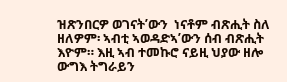ዝጽንበርዎ ወገናት’ውን  ነናቶም ብጽሒት ስለ ዘለዎም፡ ኣብቲ ኣወዳድኣ’ውን ሰብ ብጽሒት እዮም። እዚ ኣብ ተመኩሮ ናይዚ ህያው ዘሎ ውግእ ትግራይን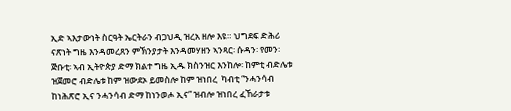ኢድ ኣእታውነት ስርዓት ኤርትራን ብጋህዲ ዝረአ ዘሎ እዩ። ህግደፍ ድሕሪ ናጽነት ግዜ እንዳመረጸን ምኽንያታት እንዳመሃዘን ኣንጻር፡ ሱዳን፡ የመን፡ ጅቡቲ፡ ኣብ ኢትዮጵያ ድማ ክልተ ግዜ ኢዱ ክስንዝር እንከሎ፡ ከምቲ ብድሌቱ ዝጀመሮ ብድሌቱ ከም ዝውደኦ ይመስሎ ከም ዝነበረ  ካብቲ “ንሓንሳብ ከነሕጽሮ ኢና ንሓንሳብ ድማ ከነንወሖ ኢና” ዝብሎ ዝነበረ ፈኸራታቱ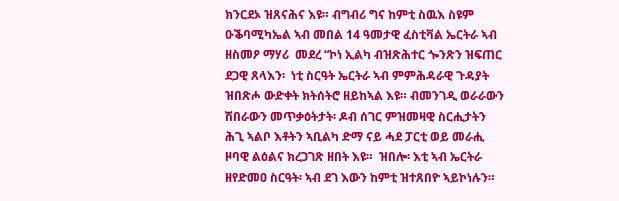ክንርደኦ ዝጸናሕና እዩ። ብግብሪ ግና ከምቲ ስዉእ ስዩም ዑቕባሚካኤል ኣብ መበል 14 ዓመታዊ ፈስቲቫል ኤርትራ ኣብ ዘስመዖ ማሃሪ  መደረ “ኮነ ኢልካ ብዝጽሕተር ጐንጽን ዝፍጠር ደጋዊ ጸላእን፡  ነቲ ስርዓት ኤርትራ ኣብ ምምሕዳራዊ ጉዳያት ዝበጽሖ ውድቀት ክትሰትሮ ዘይከኣል እዩ። ብመንገዲ ወራራውን ሽበራውን መጥቃዕትታት፡ ዶብ ሰገር ምዝመዛዊ ስርሒታትን ሕጊ ኣልቦ እቶትን ኣቢልካ ድማ ናይ ሓደ ፓርቲ ወይ መራሒ ዞባዊ ልዕልና ክረጋገጽ ዘበት እዩ።  ዝበሎ፡ እቲ ኣብ ኤርትራ ዘየድመዐ ስርዓት፡ ኣብ ደገ እውን ከምቲ ዝተጸበዮ ኣይኮነሉን።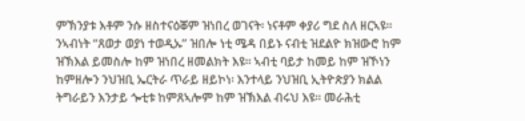ምኽንያቱ እቶም ንሱ ዘስተናዕቖም ዝነበረ ወገናት፡ ነናቶም ቀያሪ ግደ ስለ ዘርኣዩ። ንኣብነት “ጸወታ ወያነ ተወዲኡ” ዝበሎ ነቲ ሜዳ በይኑ ናብቲ ዝደልዮ ክዝውሮ ከም ዝኽእል ይመስሎ ከም ዝነበረ ዘመልክት እዩ። ኣብቲ ባይታ ከመይ ከም ዝኾነን ከምዘሎን ንህዝቢ ኤርትራ ጥራይ ዘይኮነ፡ እንተላይ ንህዝቢ ኢትዮጵያን ክልል ትግራይን እንታይ ጐቲቱ ከምጸኣሎም ከም ዝኽእል ብሩህ እዩ። መራሕቲ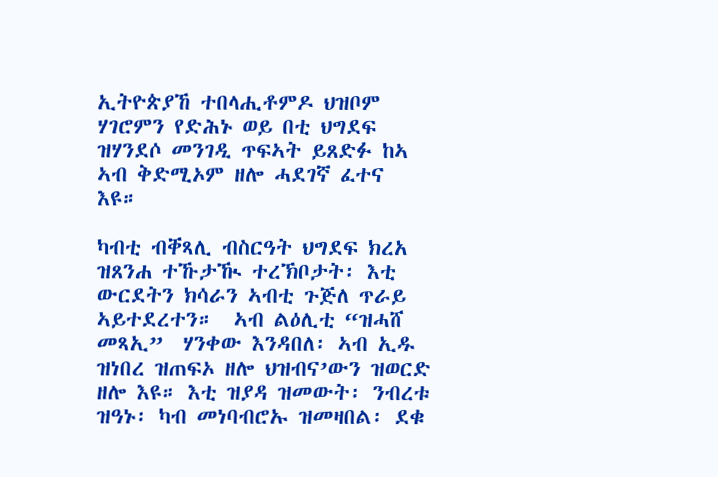ኢትዮጵያኸ ተበላሒቶምዶ ህዝቦም ሃገሮምን የድሕኑ ወይ በቲ ህግደፍ ዝሃንደሶ መንገዲ ጥፍኣት ይጸድፉ ከኣ ኣብ ቅድሚኦም ዘሎ ሓደገኛ ፈተና እዩ።

ካብቲ ብቐጻሊ ብስርዓት ህግደፍ ክረአ ዝጸንሐ ተኹታዂ ተረኽቦታት፡ እቲ ውርደትን ክሳራን ኣብቲ ጉጅለ ጥራይ ኣይተደረተን።  ኣብ ልዕሊቲ “ዝሓሸ መጻኢ”  ሃንቀው እንዳበለ፡ ኣብ ኢዱ ዝነበረ ዝጠፍኦ ዘሎ ህዝብና’ውን ዝወርድ ዘሎ እዩ። እቲ ዝያዳ ዝመውት፡ ንብረቱ ዝዓኑ፡ ካብ መነባብሮኡ ዝመዛበል፡ ደቁ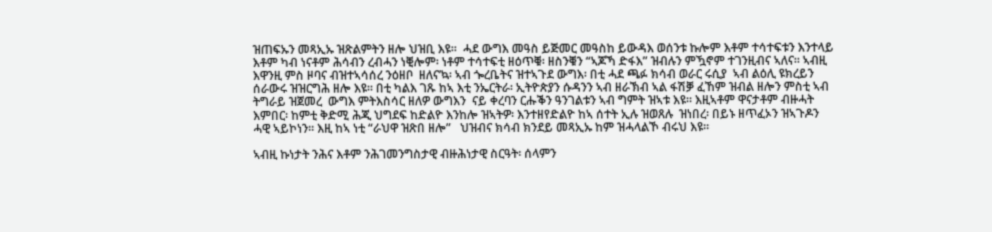ዝጠፍኡን መጻኢኡ ዝጽልምትን ዘሎ ህዝቢ እዩ።  ሓደ ውግእ መዓስ ይጅመር መዓስከ ይውዳእ ወሰንቱ ኩሎም እቶም ተሳተፍቱን እንተላይ እቶም ካብ ነናቶም ሕሳብን ረብሓን ነቒሎም፡ ነቶም ተሳተፍቲ ዘዕጥቑ፡ ዘስንቑን “ኣጆኻ ድፋእ” ዝብሉን ምዃኖም ተገንዚብና ኣለና። ኣብዚ እዋንዚ ምስ ዞባና ብዝተኣሳሰረ ንዕዘቦ  ዘለና’ኳ፡ ኣብ ጐረቤትና ዝተኣጉደ ውግእ፡ በቲ ሓደ ጫፉ ክሳብ ወራር ሩሲያ  ኣብ ልዕሊ ዩክረይን ሰራውሩ ዝዝርግሕ ዘሎ እዩ። በቲ ካልእ ገጹ ከኣ እቲ ንኤርትራ፡ ኢትዮጵያን ሱዳንን ኣብ ዘራኽብ ኣል ፋሽቓ ፈኸም ዝብል ዘሎን ምስቲ ኣብ ትግራይ ዝጀመረ  ውግእ ምትእስሳር ዘለዎ ውግእን  ናይ ቀረባን ርሑቕን ዓንገልቱን ኣብ ግምት ዝኣቱ እዩ። እዚኣቶም ዋናታቶም ብዙሓት እምበር፡ ከምቲ ቅድሚ ሕጂ ህግደፍ ከድልዮ እንከሎ ዝኣትዎ፡ እንተዘየድልዮ ከኣ ሰተት ኢሉ ዝወጸሉ  ዝነበረ፡ በይኑ ዘጥፈኦን ዝኣጉዶን ሓዊ ኣይኮነን። እዚ ከኣ ነቲ “ራህዋ ዝጽበ ዘሎ”   ህዝብና ክሳብ ክንደይ መጻኢኡ ከም ዝሓላልኾ ብሩህ እዩ።

ኣብዚ ኩነታት ንሕና እቶም ንሕገመንግስታዊ ብዙሕነታዊ ስርዓት፡ ሰላምን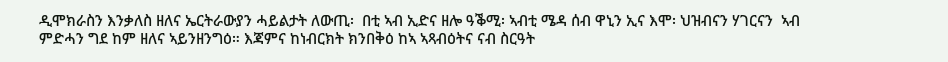ዲሞክራስን እንቃለስ ዘለና ኤርትራውያን ሓይልታት ለውጢ፡  በቲ ኣብ ኢድና ዘሎ ዓቕሚ፡ ኣብቲ ሜዳ ሰብ ዋኒን ኢና እሞ፡ ህዝብናን ሃገርናን  ኣብ ምድሓን ግደ ከም ዘለና ኣይንዘንግዕ። እጃምና ከነብርክት ክንበቅዕ ከኣ ኣጻብዕትና ናብ ስርዓት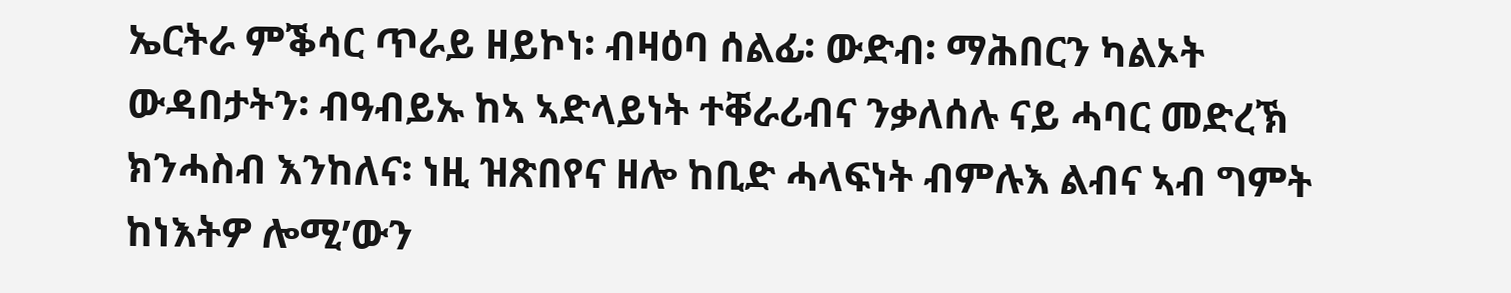ኤርትራ ምቕሳር ጥራይ ዘይኮነ፡ ብዛዕባ ሰልፊ፡ ውድብ፡ ማሕበርን ካልኦት ውዳበታትን፡ ብዓብይኡ ከኣ ኣድላይነት ተቐራሪብና ንቃለሰሉ ናይ ሓባር መድረኽ ክንሓስብ እንከለና፡ ነዚ ዝጽበየና ዘሎ ከቢድ ሓላፍነት ብምሉእ ልብና ኣብ ግምት ከነእትዎ ሎሚ’ውን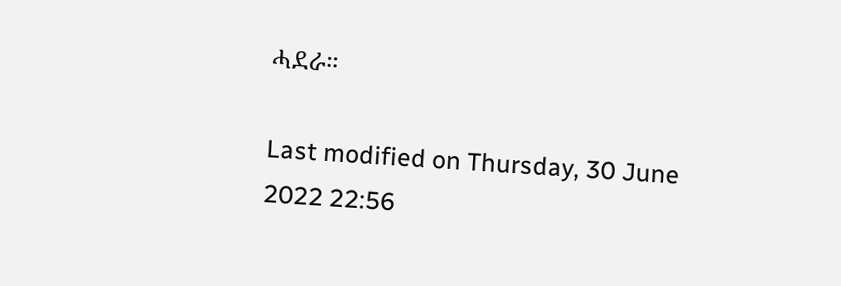ሓደራ።

Last modified on Thursday, 30 June 2022 22:56